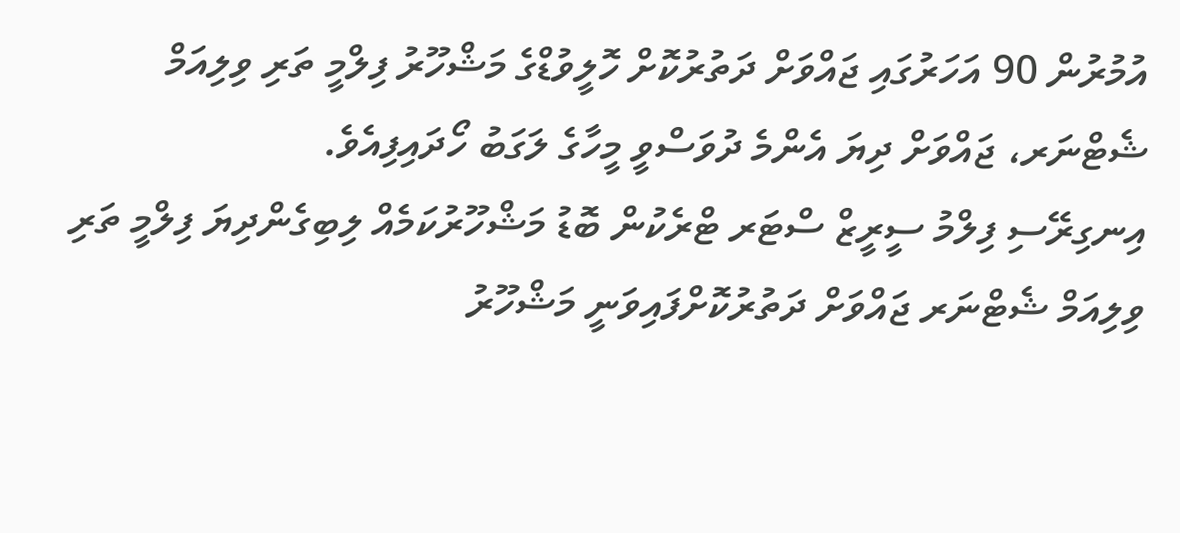އުމުރުން 90 އަހަރުގައި ޖައްވަށް ދަތުރުކޮށް ހޮލީވުޑްގެ މަޝްހޫރު ފިލްމީ ތަރި ވިލިއަމް ޝެޓްނަރ، ޖައްވަށް ދިޔަ އެންމެ ދުވަސްވީ މީހާގެ ލަގަބު ހޯދައިފިއެވެ.
އިނގިރޭސި ފިލްމު ސީރީޒް ސްޓަރ ޓްރެކުން ބޮޑު މަޝްހޫރުކަމެއް ލިބިގެންދިޔަ ފިލްމީ ތަރި ވިލިއަމް ޝެޓްނަރ ޖައްވަށް ދަތުރުކޮށްފައިވަނީ މަޝްހޫރު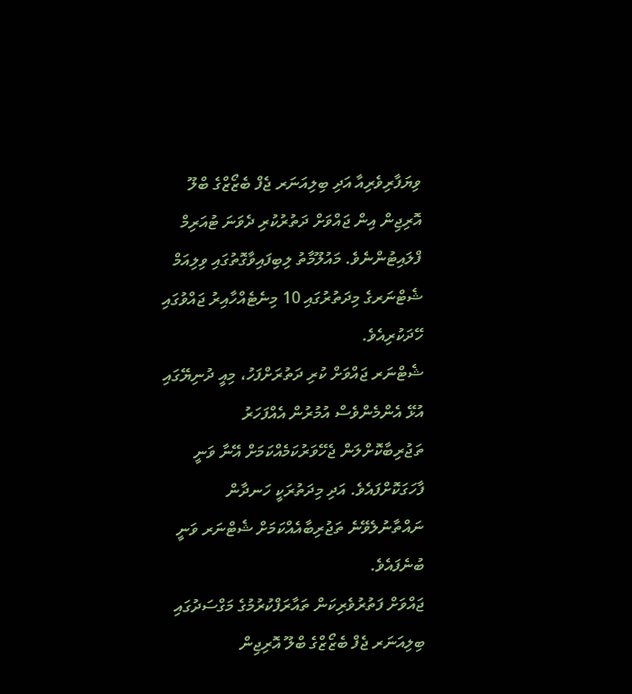ވިޔަފާރިވެރިއާ އަދި ބިލިއަނަރ ޖެފް ބެޒޯޒްގެ ބްލޫ އޮރިޖިން އިން ޖައްވަށް ދަތުރުކުރި ދެވަނަ ޓުއަރިމް ފްލައިޓުންނެވެ. މައުލޫމާތު ލިބިފައިވާގޮތުގައި ވިލިއަމް ޝެޓްނަރގެ މިދަތުރުގައި 10 މިނެޓެއްހާއިރު ޖައްވުގައި ހޭދަކުރިއެވެ.
ޝެޓްނަރ ޖައްވަށް ކުރި ދަތުރަށްފަހު، މިއީ ދުނިޔޭގައި އުޅޭ އެންމެންވެސް އުމުރުން އެއްފަހަރު ތަޖުރިބާކޮށްލަން ޖެހޭވަރުކަމެއްކަމަށް އޭނާ ވަނީ ފާހަގަކޮށްފައެވެ. އަދި މިދަތުރަކީ ހަނދާން ނައްތާނުލެވޭނެ ތަޖުރިބާއެއްކަމަށް ޝެޓްނަރ ވަނީ ބުނެފައެވެ.
ޖައްވަށް ފަތުރުވެރިކަން ތައާރަފްކުރުމުގެ މަގްސަދުގައި ބިލިއަނަރ ޖެފް ބެޒޯޒްގެ ބްލޫ އޮރިޖިން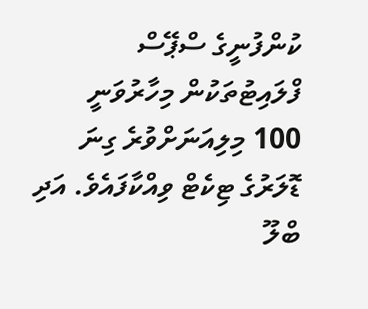ކުންފުނީގެ ސްޕޭސް ފްލައިޓުތަކުން މިހާރުވަނީ 100 މިލިއަނަށްވުރެ ގިނަ ޑޮލަރުގެ ޓިކެޓް ވިއްކާފައެވެ. އަދި ބްލޫ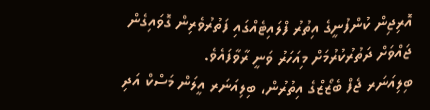އޮރިޖިން ކުންފުނީގެ އިތުރު ފްލައިޓެއްގައި ފަތުރުވެރިން ގޮވައިގެން ޖައްވަށް ދަތުރުކުރުމަށް މިއަހަރު ވަނީ ރާވާފައެވެ.
ބިލިއަނަރ ޖެފް ބެޒޯޒްގެ އިތުރުން، ބިލިއަނަރ އީލަން މަސްކް އަދި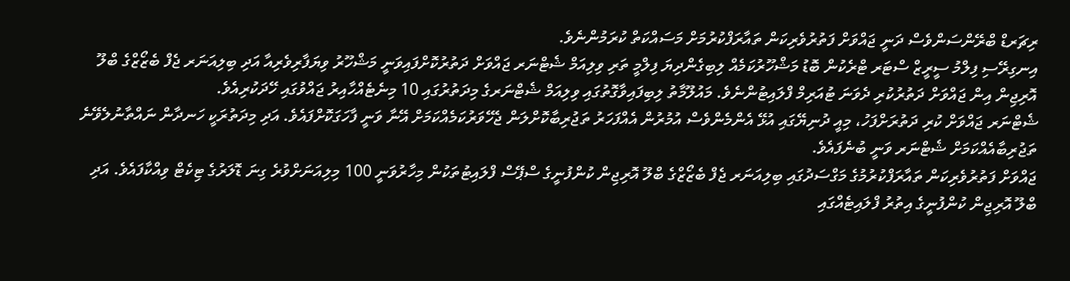ރިޗަރޑް ބްރޭންސަންވެސް ދަނީ ޖައްވަށް ފަތުރުވެރިކަން ތައާރަފްކުރުމަށް މަސައްކަތް ކުރަމުންނެވެ.
އިނގިރޭސި ފިލްމު ސީރީޒް ސްޓަރ ޓްރެކުން ބޮޑު މަޝްހޫރުކަމެއް ލިބިގެންދިޔަ ފިލްމީ ތަރި ވިލިއަމް ޝެޓްނަރ ޖައްވަށް ދަތުރުކޮށްފައިވަނީ މަޝްހޫރު ވިޔަފާރިވެރިއާ އަދި ބިލިއަނަރ ޖެފް ބެޒޯޒްގެ ބްލޫ އޮރިޖިން އިން ޖައްވަށް ދަތުރުކުރި ދެވަނަ ޓުއަރިމް ފްލައިޓުންނެވެ. މައުލޫމާތު ލިބިފައިވާގޮތުގައި ވިލިއަމް ޝެޓްނަރގެ މިދަތުރުގައި 10 މިނެޓެއްހާއިރު ޖައްވުގައި ހޭދަކުރިއެވެ.
ޝެޓްނަރ ޖައްވަށް ކުރި ދަތުރަށްފަހު، މިއީ ދުނިޔޭގައި އުޅޭ އެންމެންވެސް އުމުރުން އެއްފަހަރު ތަޖުރިބާކޮށްލަން ޖެހޭވަރުކަމެއްކަމަށް އޭނާ ވަނީ ފާހަގަކޮށްފައެވެ. އަދި މިދަތުރަކީ ހަނދާން ނައްތާނުލެވޭނެ ތަޖުރިބާއެއްކަމަށް ޝެޓްނަރ ވަނީ ބުނެފައެވެ.
ޖައްވަށް ފަތުރުވެރިކަން ތައާރަފްކުރުމުގެ މަގްސަދުގައި ބިލިއަނަރ ޖެފް ބެޒޯޒްގެ ބްލޫ އޮރިޖިން ކުންފުނީގެ ސްޕޭސް ފްލައިޓުތަކުން މިހާރުވަނީ 100 މިލިއަނަށްވުރެ ގިނަ ޑޮލަރުގެ ޓިކެޓް ވިއްކާފައެވެ. އަދި ބްލޫ އޮރިޖިން ކުންފުނީގެ އިތުރު ފްލައިޓެއްގައި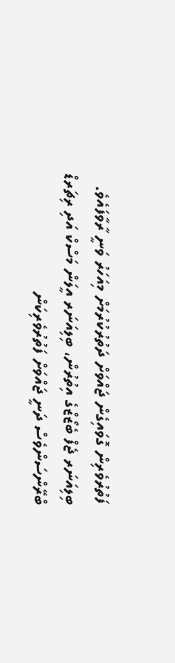ފަތުރުވެރިން ގޮވައިގެން ޖައްވަށް ދަތުރުކުރުމަށް މިއަހަރު ވަނީ ރާވާފައެވެ.
ބިލިއަނަރ ޖެފް ބެޒޯޒްގެ އިތުރުން، ބިލިއަނަރ އީލަން މަސްކް އަދި ރިޗަރޑް ބްރޭންސަންވެސް ދަނީ ޖައްވަށް ފަތުރުވެރިކަން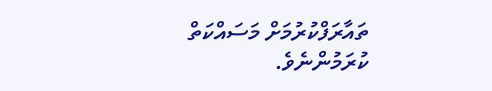ތައާރަފްކުރުމަށް މަސައްކަތް ކުރަމުންނެވެ.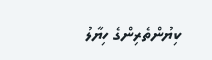ކިޔުންތެރިންގެ ހިޔާލު